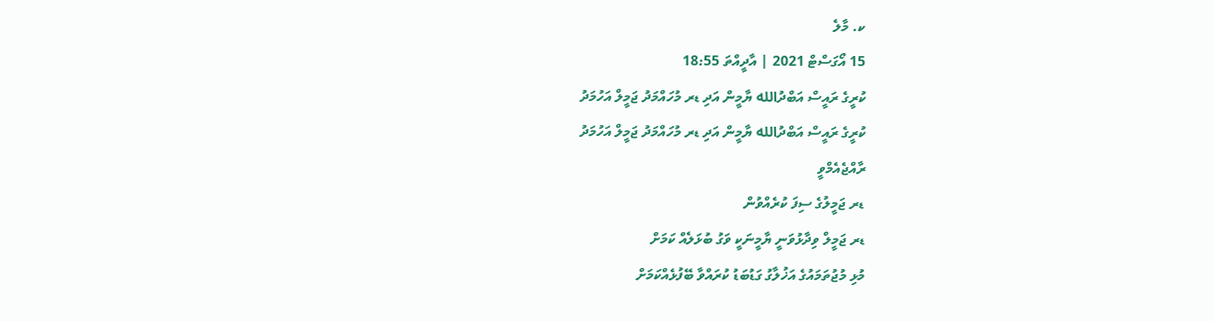ކ. މާލެ
15 އޯގަސްޓް 2021 | އާދީއްތަ 18:55
ކުރީގެ ރައީސް އަބްދުالله ޔާމީން އަދި ޑރ މުހައްމަދު ޖަމީލް އަހުމަދު
ކުރީގެ ރައީސް އަބްދުالله ޔާމީން އަދި ޑރ މުހައްމަދު ޖަމީލް އަހުމަދު
ރާއްޖެއެމްވީ
ޑރ ޖަމީލުގެ ސިފަ ކުރެއްވުން
ޑރ ޖަމީލް ވިދާޅުވަނީ ޔާމީނަކީ ވަގު ބުޅަލެއް ކަމަށް
މުޅި މުޖުތަމައުގެ އަޚުލާގު ގަޑުބަޑު ކުރައްވާ ބޭފުޅެއްކަމަށް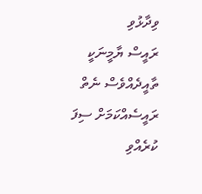ވިދާޅުވި
ރައީސް ޔާމީނަކީ ތާއީދެއްވެސް ނެތް ރައީސެއްކަމަށް ސިފަ ކުރެއްވި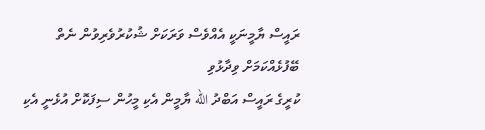ރައީސް ޔާމީނަކީ އެއްވެސް ވަރަކަށް ޝުކުރުވެރިވުން ނެތް ބޭފުޅެއްކަމަށް ވިދާޅުވި
ކުރީގެ ރައީސް އަބްދު الله ޔާމީން އެކި މީހުން ސިފަކޮށް އުޅެނީ އެކި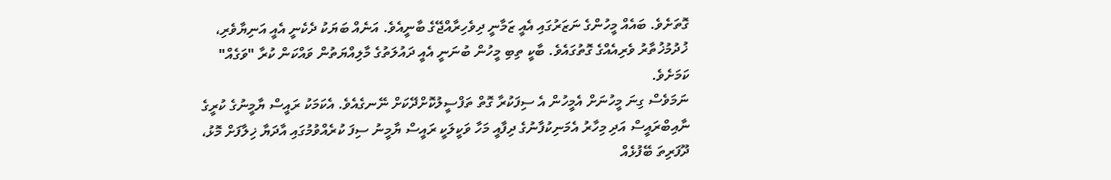ގޮތަށެވެ. ބައެއް މީހުންގެ ނަޒަރުގައި އެއީ ޒަމާނީ ދިވެހިރާއްޖޭގެ ބާނީއެވެ. އަނެއް ބަޔަކު ދެކެނީ އެއީ އަނިޔާވެރި، ޚުދުމުޚުތާރު ވެރިއެއްގެ ގޮތުގައެވެ. ބާކީ ތިބި މީހުން ބުނަނީ އެއީ ދައުލަތުގެ މާލިއްޔަތުން ވައްކަން ކުރާ "ވަގެއް" ކަމަށެވެ.
ނަމަވެސް ގިނަ މީހުނަށް އެމީހުން އެ ސިފަކުރާ ގޮތް ތަފްސީލުކޮށްދޭކަށް ނޭނގެއެވެ. އެކަމަކު ރައީސް ޔާމީނުގެ ކުރީގެ ނާއިބްރައީސް އަދި މިހާރު އެމަނިކުފާނުގެ ދިފާއީ މަހާ ވަކީލަކީ ރައީސް ޔާމީނު ސިފަ ކުރެއްވުމުގައި އާދަޔާ ޚިލާފަށް މޮޅު، ދޫފަރިތަ ބޭފުޅެއް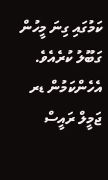ކަމުގައި ގިނަ މީހުން ގަބޫލު ކުރެއެވެ. އެހެންކަމުން ޑރ ޖަމީލް ރައީސް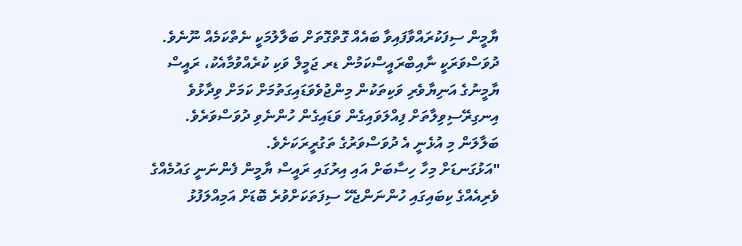ޔާމީން ސިފަކުރައްވާފައިވާ ބައެއް ގޮތްގޮތަށް ބަލާލުމަކީ ނެތްކަމެއް ނޫނެވެ.
ދުވަސްވަރަކީ ނާއިބްރައީސްކަމުން ޑރ ޖަމީލް ވަކި ކުރެއްވުމާއެކު، ރައީސް ޔާމީނުގެ އަނިޔާވެރި ވަކިތަކުން މިންޖުވެވަޑައިގަތުމަށް ކަމަށް ވިދާޅުވެ އިނގިރޭސިވިލާތަށް ފިއްލަވައިގެން ވަޑައިގެން ހުންނެވި ދުވަސްވަރެވެ. ބަލާލަން މި އުޅެނީ އެ ދުވަސްވަރުގެ ތަގުރީރަކަށެވެ.
"އަޅުގަނޑަށް މިހާ ހިސާބަށް އައި އިރުގައި ރައީސް ޔާމީން ފެންނަނީ ގައުމެއްގެ ވެރިއެއްގެ ކިބައިގައި ހުންނަންޖެހޭ ސިފަތަކަށްވުރެ ބޮޑަށް އަމިއްލަފުޅު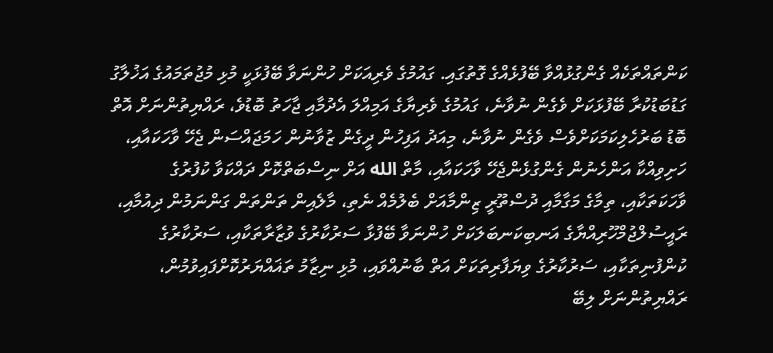ކަންތައްތަކެއް ގެންގުޅުއްވާ ބޭފުޅެއްގެ ގޮތުގައި. ގައުމުގެ ވެރިއަކަށް ހުންނަވާ ބޭފުޅަކީ މުޅި މުޖުތަމައުގެ އަޚުލާގު ގަޑުބަޑުކުރާ ބޭފުޅަކަށް ވެގެން ނުވާނެ، ގައުމުގެ ވެރިޔާގެ އަމިއްލަ އެދުމާއި ޖާހަތު ބޮޑުވެ، ރައްޔިތުންނަށް އޮތް ބޮޑު ބަރުހެލިކަމަކަށްވެސް ވެގެން ނުވާނެ، މިއަދު އަފިހުން ދީގެން ޒުވާނުން ހަމަޖައްސަން ޖެހޭ ވާހަކައާއި، ހަށިވިއްކާ އަންހެނުން ގެންގުޅެންޖެހޭ ވާހަކައާއި، މާތް الله އަށް ނިސްބަތްކޮށް ދައްކަވާ ކުފުރުގެ ވާހަކަތަކާއި، ތިމާގެ މަގާމާއި ދުސްތޫރީ ޒިންމާއަށް ބެލުމެއް ނެތި، މާލެއިން ތަންތަން ގަންނަމުން ދިއުމާއި، ރައީސުލްޖުމްހޫރިއްޔާގެ އަނބިކަނބަލަކަށް ހުންނަވާ ބޭފުޅާ ސަރުކާރުގެ ވުޒާރާތަކާއި، ސަރުކާރުގެ ކުންފުނިތަކާއި، ސަރުކާރުގެ ވިޔަފާރިތަކަށް އަތް ބާނުއްވައި، މުޅި ނިޒާމު ތަޣައްޔަރުކޮށްފައިވުމުން، ރައްޔިތުންނަށް ލިބޭ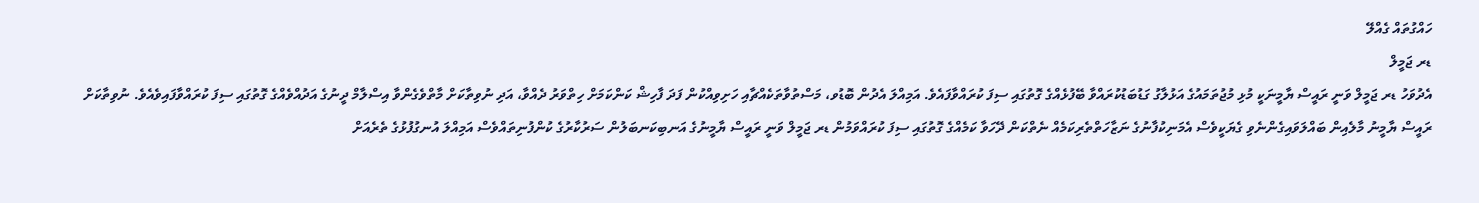ހައްގުތައް ގެއްލޭ
ޑރ ޖަމީލް
އެދުވަހު ޑރ ޖަމީލް ވަނީ ރައީސް ޔާމީނަކީ މުޅި މުޖުތަމައުގެ އަޅުލާގު ގަޑުބަޑުކުރައްވާ ބޭފުޅެއްގެ ގޮތުގައި ސިފަ ކުރައްވާފައެވެ. އަމިއްލަ އެދުން ބޮޑުވ، މަސްތުވާތަކެއްޗާއި ހަށިވިއްކުން ފަދަ ފާހިޝް ކަންކަމަށް ހިތްވަރު ދެއްވާ، އަދި ނުވިތާކަށް މާތްވެގެންވާ އިސްލާމް ދީނުގެ އަދުއްވެއްގެ ގޮތުގައި ސިފަ ކުރައްވާފައިވެއެވެ. ނުވިތާކަށް ރައީސް ޔާމީނު މާލެއިން ބައްލަވައިގެންނެވި ގެޔަކީވެސް އެމަނިކުފާނުގެ ނަޒާހަތްތެރިކަމެއް ނެތްކަން ދޭހަވާ ކަމެއްގެ ގޮތުގައި ސިފަ ކުރައްވަމުން ޑރ ޖަމީލް ވަނީ ރައީސް ޔާމީނުގެ އަނބިކަނބަލުން ސަރުކާރުގެ ކުންފުނިތައްވެސް އަމިއްލަ އުނގުފުޅުގެ ތެރެއަށް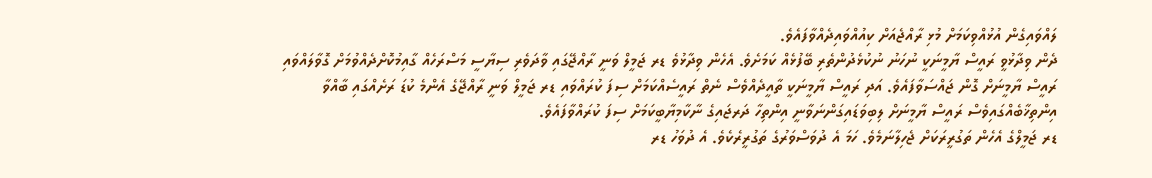ލައްވައިގެން އުޅުއްވިކަމަށް މުޅި ރާއްޖެއަށް ކިއުއްވައިދެއްވާފައެވެ.
ދެން ވިދާޅުވީ ރައީސް ޔާމީނަކީ ނުހަނު ނުކުޅެދުންތެރި ބޭފުޅެއް ކަމަށެވެ. އެހެން ވިދާޅުވެ ޑރ ޖަމީލް ވަނީ ރާއްޖޭގައި ވާދަވެރި ސިޔާސީ މަސްރަހެއް ގާއިމުކޮށްދެއްވުމަށް ގޮވާލައްވައި ރައީސް ޔާމީނަށް ގޮން ޖައްސަވާފައެވެ. އަދި ރައީސް ޔާމީނަކީ ތާއީދެއްވެސް ނެތް ރައީސެއްކަމަށް ސިފަ ކުރައްވައި ޑރ ޖަމީލް ވަނީ ރާއްޖޭގެ އެންމެ ކުޑަ ރަށެއްގައި ބާއްވާ އިންތިޚާބެއްގައިވެސް ރައީސް ޔާމީނަށް ލިބިވަޑައިގަންނަވާނީ އިންތިހާ ދަރޖައިގެ ނާކާމިޔާބީކަމަށް ސިފަ ކުރައްވާފައެވެ.
ޑރ ޖަމީލްގެ އެހެން ތަގުރީރަކަށް ޖެހިލާނަމެވެ. ހަމަ އެ ދުވަސްވަރުގެ ތަގުރީރެކެވެ. އެ ދުވަހު ޑރ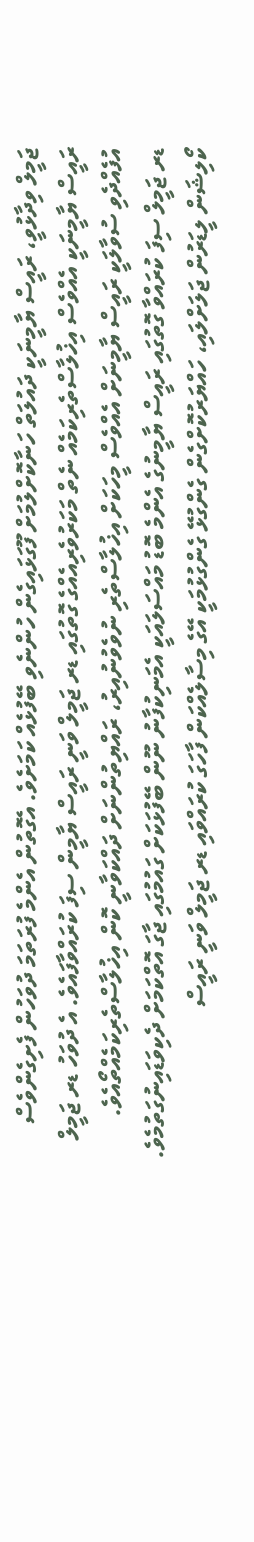ޖަމީލް ވިދާޅުވީ، ރައީސް ޔާމީނަކީ ދައުލަތް ހަނާކޮށްލުމަށް ފޫގަޅައިގެން ހުންނެވި ބޭފުޅެއް ކަމަށެވެ. އެގޮތުން އެންމެ ފުރަތަމަ ދުވަހުން ފެށިގެންވެސް ރައީސް ޔާމީނަކީ އެއްވެސް އިޚުލާސްތެރިކަމެއް ނެތް މަކަރުވެރިއެއްގެ ގޮތުގައި ޑރ ޖަމީލް ވަނީ ރައީސް ޔާމީން ސިފަ ކުރައްވާފައެވެ. އެ ދުވަހު ޑރ ޖަމީލް އުފެއްދެވި ސުވާލަކީ ރައީސް ޔާމީނަށް އެއްވެސް މީހަކަށް އިޚުލާސްތެރި ނުވެވުނުއިރު، ރައްޔިތުންނަށް ދައްކަވާނީ ކޮން އިޚުލާސްތެރިކަމެއްތޯއެވެ.
ޑރ ޖަމީލް ސިފަ ކުރައްވާ ގޮތުގައި ރައީސް ޔާމީނުގެ އެންމެ ބޮޑު މައްސަލައަކީ އެމަނިކުފާނު ނޫން ބޭފުޅަކަށް ގައުމުގައި ޖާގަ އޮތްކަމަށް ދެކިވަޑައިނުގަތުމެވެ. ކޯލިޝަން ލީޑަރުން ޖަލަށްލައި، ހައްޔަރުކޮށްގެން ގެންގުޅޭ ގެންގުޅުމަކީ އޭގެ މިސާލެއްކަން ފާހަގަ ކުރައްވައި ޑރ ޖަމީލް ވަނީ ރައީސް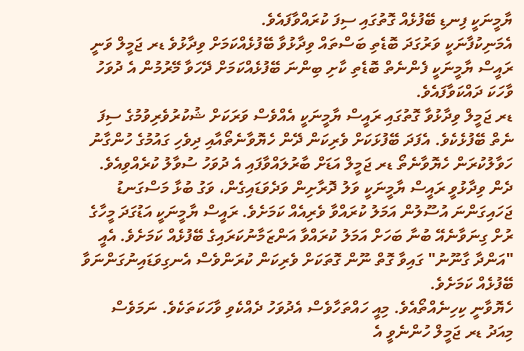ޔާމީނަކީ ފިނޑި ބޭފުޅެއް ގޮތުގައި ސިފަ ކުރައްވާފައެވެ.
އެމަނިކުފާނަކީ ވަރުގަދަ ބޮޑެތި ބަސްތައް ވިދާޅުވާ ބޭފުޅެއްކަމަށް ވިދާޅުވެ ޑރ ޖަމީލް ވަނީ ރައީސް ޔާމީނަކީ ފެންނެތް ބޮޑެތި ކާށި ބިންނަ ބޭފުޅެއްކަމަށް ދޭހަވާ މޭރުމުން އެ ދުވަހު ވާހަކަ ދައްކަވާފައެވެ.
ޑރ ޖަމީލް ވިދާޅުވާ ގޮތުގައި ރައީސް ޔާމީނަކީ އެއްވެސް ވަރަކަށް ޝުކުރުވެރިވުމުގެ ސިފަ ނެތް ބޭފުޅެކެވެ. އެފަދަ ބޭފުޅަކަށް ވެރިކަން ދޭން ހެޔޮވާނެތޯއާއި ދިވެހި ގައުމުގެ ހުންގާނު ހަވާލުކުރަން ހެޔޮވާނެތޯ ޑރ ޖަމީލް އަޑަށް ބާރުލައްވާފައި އެ ދުވަހު ސުވާލު ކުރެއްވިއެވެ.
ދެން ވިދާޅުވީ ރައީސް ޔާމީނަކީ ވަލު ދޮރާށިން ވަދެވަޑައިގެން، ވަގު ބުޅާ މަސްގަނޑު ޖަހައިގަންނަ އުސޫލުން އަމަލު ކުރައްވާ ވެރިއެއް ކަމަށެވެ. ރައީސް ޔާމީނަކީ އަޑުގަދަ މީހާގެ ރުށް ގިނަވާނެއޭ ބުނާ ބަހަށް އަމަލު ކުރައްވާ އަންޒަމާނުކަރައިގެ ބޭފުޅެއް ކަމަށެވެ. އެއީ "އަންދާ ގާނޫނު" ގައިވާ ގޮތް ނޫން ގޮތަކަށް ވެރިކަން ކުރަންވެސް އެނގިވަޑައިނުގަންނަވާ ބޭފުޅެއް ކަމަށެވެ.
ހެޔޮވާނީ ކިހިނެއްތޯއެވެ. މިއީ ހައްތަހާވެސް އެދުވަހު ދެއްކެވި ވާހަކަތަކެވެ. ނަމަވެސް މިއަދު ޑރ ޖަމީލް ހުންނެވީ އެ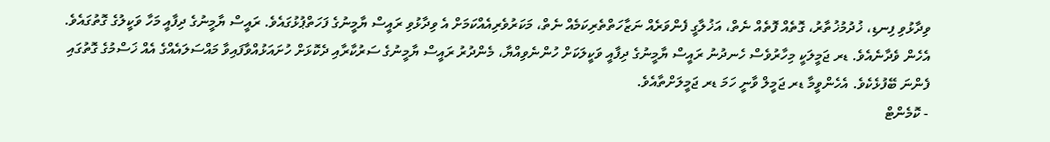ވިދާޅުވި ފިނޑި، ޚުދުމުޚުތާރު، ގޮތެއް ފޮތެއް ނެތް، އަޚުލާގީ ފެންވަރެއް ނަޒާހަތްތެރިކަމެއް ނެތް، މަކަރުވެރިއެއްކަމަށް އެ ވިދާޅުވި ރައީސް ޔާމީނުގެ ފަހަތްޕުޅުގައެވެ. ރައީސް ޔާމީނުގެ ދިފާއީ މަހާ ވަކީލުގެ ގޮތުގައެވެ.
އެހެން ވެދާނެއެވެ. ޑރ ޖަމީލަކީ މިހާރުވެސް ހެނދުނު ރައީސް ޔާމީނުގެ ދިފާއީ ވަކީލަކަށް ހުންނެވިއްޔާ، މެންދުރު ރައީސް ޔާމީނުގެ ސަރުކާރާއި ދެކޮޅަށް ހުށައަޅުއްވާފައިވާ މައްސަލައެއްގެ އެއް ޚަސްމުގެ ގޮތުގައި ފެންނަ ބޭފުޅެކެވެ. އެހެންވީމާ ޑރ ޖަމީލް ވާނީ ހަމަ ޑރ ޖަމީލަށްތާއެވެ.
- ކޮމެންޓް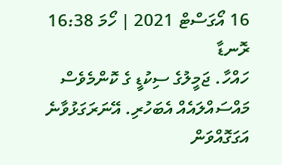16 އޯގަސްޓް 2021 | ހޯމަ 16:38
ރޮނޑާ
ހައްހާ. ޖަމީލުގެ ސިކުޑީ ގެ ކޮންމެވެސް މައްސައްލައެއް އެބަހުރި. އޭނަރަގަޅުވާނެ އަގަގޮއްވަން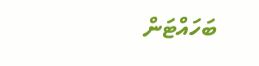ބަހައްޓަން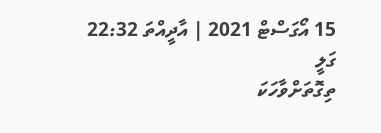15 އޯގަސްޓް 2021 | އާދީއްތަ 22:32
ގަލީ
ތިގޮތަށްވާހަކަ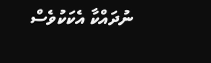ނުދައްކާ އެކަކުވެސް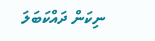ނިކަން ދައްކަބަލަ